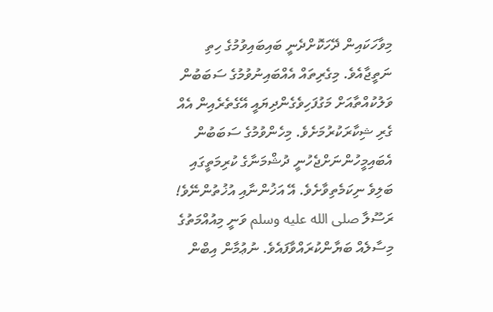މިވާހަކައިން ދޭހަކޮށްދެނީ ބައިބައިވުމުގެ ހިތި ނަތީޖާއެވެ. މިގެރިތައް އެއްބައިނުވުމުގެ ސަބަބުން ވަލުކުއްތާއަށް މަގުފަހިވެގެންދިޔައީ އޭގެތެރެއިން އެއް ގެރި ޝިކާރަކުރުމަށެވެ. މިހެންވުމުގެ ސަބަބުން އެބައިމީހުންނަށްޖެހުނީ ދުޝްމަނާގެ ކުރިމަތީގައި ބަލިވެ ނިކަމެތިވާށެވެ. އޭ އަޚުންނާއި އުޚުތުންނޭވެ! ރަސޫލާ صلى الله عليه وسلم ވަނީ މިއުއްމަތުގެ މިސާލެއް ބަޔާންކުރައްވާފައެވެ. ނުޢުމާން އިބްން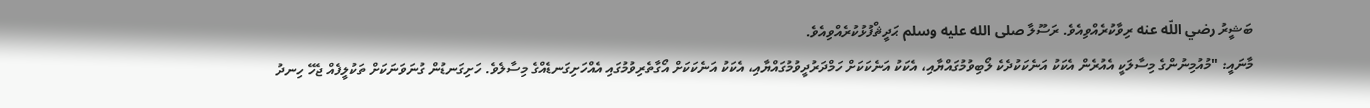ބަޝީރު رضي اللّه عنه ރިވާކުރެއްވިއެވެ. ރަސޫލާ صلى الله عليه وسلم ޙަދީޘްފުޅުކުރެއްވިއެވެ.
މާނައީ: "މުއުމިނުންގެ މިސާލަކީ އެއުރެން އެކަކު އަނެކަކުދެކެ ލޯބިވުމުގައްޔާއި، އެކަކު އަނެކަކަށް ހަމްދަރުދީވުމުގައްޔާއި، އެކަކު އަނެކަކަށް އޯގާތެރިވުމުގައި އެއްހަށިގަނޑެއްގެ މިސާލެވެ. ހަށިގަނޑުން ގުނަވަނަކަށް ތަކުލީފެއް ޖެހޭ ހިނދު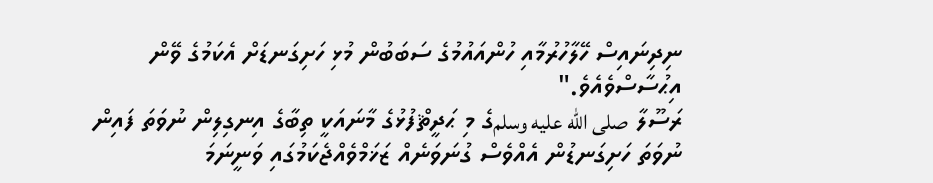ނިދިނައިސް ހޭލާހުރުމާއި ހުންއައުމުގެ ސަބަބުން މުޅި ހަށިގަނޑަށް އެކަމުގެ ވޭން އިޙުސާސްވެއެވެ."
ރަސޫލާ صلى الله عليه وسلمގެ މި ޙަދީޘްފުޅުގެ މާނައަކީ ތިބާގެ އިނގިލިން ނުވަތަ ފައިން ނުވަތަ ހަށިގަނޑުން އެއްވެސް ގުނަވަނެއް ޒަޚަމްވެއްޖެކަމުގައި ވަނީނަމަ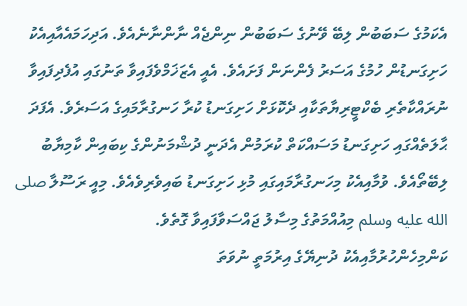އެކަމުގެ ސަބަބުން ލިބޭ ވޭނުގެ ސަބަބުން ނިންޖެއް ނާންނާނެއެވެ. އަދިހަމައެއާއިއެކު ހަށިގަނޑުން ހުމުގެ އަސަރު ފެންނަން ފަށައެވެ. އެއީ އެޒަޚަމްވެފައިވާ ތަނުގައި އުފެދިފައިވާ ނުރައްކާތެރި ބެކްޓީރިޔާތަކާއި ދެކޮޅަށް ހަށިގަނޑު ކުރާ ހަނގުރާމައިގެ އަސަރެވެ. އެފަދަ ޙާލަތެއްގައި ހަށިގަނޑު މަސައްކަތް ކުރަމުން އެދަނީ ދުޝްމަނުންގެ ކިބައިން ކާމިޔާބު ލިބޭތޯއެވެ. ވުމާއިއެކު މިހަނގުރާމައިގައި މުޅި ހަށިގަނޑު ބައިވެރިވެއެވެ. މިއީ ރަސޫލާ صلى الله عليه وسلم މިއުއްމަތުގެ މިސާލު ޖައްސަވާފައިވާ ގޮތެވެ.
ކަންމިހެންހުރުމާއިއެކު ދުނިޔޭގެ އިރުމަތީ ނުވަތަ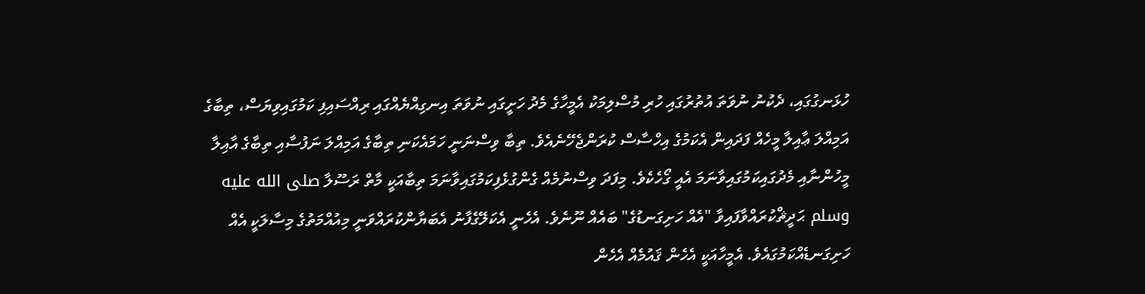ހުޅަނގުގައި، ދެކުނު ނުވަތަ އުތުރުގައި ހުރި މުސްލިމަކު އެމީހާގެ މެދު ހަށީގައި ނުވަތަ އިނގިއްޔެއްގައި ރިއްސައިފި ކަމުގައިވިޔަސް، ތިބާގެ އަމިއްލަ ޢާއިލާ މީހެއް ފަދައިން އެކަމުގެ އިހްސާސް ކުރަންޖެހޭނެއެވެ. ތިބާ ވިސްނަނީ ހަމައެކަނި ތިބާގެ އަމިއްލަ ނަފުސާއި ތިބާގެ އާއިލާ މީހުންނާއި މެދުގައިކަމުގައިވާނަމަ އެއީ ގޯހެކެވެ. މިފަދަ ވިސްނުމެއް ގެންގުޅެފިކަމުގައިވާނަމަ ތިބާއަކީ މާތް ރަސޫލާ صلى الله عليه وسلم ޙަދީޘްކުރައްވާފައިވާ "އެއް ހަށިގަނޑުގެ" ބައެއް ނޫނެވެ. އެހެނީ އެކަލޭގެފާނު އެބަޔާންކުރައްވަނީ މިއުއްމަތުގެ މިސާލަކީ އެއް ހަށިގަނޑެއްކަމުގައެވެ. އެމީހާއަކީ އެހެން ޤައުމެއް އެހެން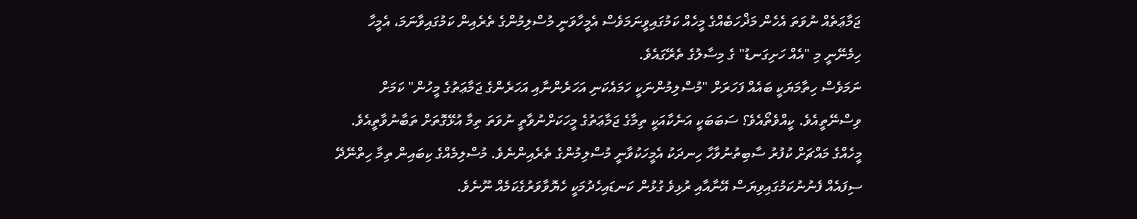ޖަމާޢަތެއް ނުވަތަ އެހެން މަޛްހަބެއްގެ މީހެއް ކަމުގައިވީނަމަވެސް އެމީހާވަނީ މުސްލިމުންގެ ތެރެއިން ކަމުގައިވާނަމަ، އެމީހާ ހިމެނޭނީ މި "އެއް ހަށިގަނޑު" ގެ މިސާލުގެ ތެރޭގައެވެ.
ނަމަވެސް ހިތާމަޔަކީ ބައެއް ފަހަރަށް "މުސްލިމުންނަކީ ހަމައެކަނި އަހަރެންނާއި އަހަރެންގެ ޖަމާޢަތުގެ މީހުން" ކަމަށް ވިސްނޭތީއެވެ. ކީއްވެތޯއެވެ؟ ސަބަބަކީ އަނެކާއަކީ ތިމާގެ ޖަމާޢަތުގެ މީހަކަށްނުވާތީ ނުވަތަ ތިމާ އުޅޭގޮތަށް ތަބާނުވާތީއެވެ. މީހެއްގެ މައްޗަށް ކުފުރު ސާބިތުނުވާހާ ހިނދަކު އެމީހަކުވާނީ މުސްލިމުންގެ ތެރެއިންނެވެ. މުސްލިމެއްގެ ކިބައިން ތިމާ ހިތްނޭދޭ ސިފައެއް ފެނުނުކަމުގައިވިޔަސް އޭނާއާއި ރުޅިވެ ގުޅުން ކަނޑައިހެދުމަކީ ހެޔޮވާވަރުގެކަމެއް ނޫނެވެ.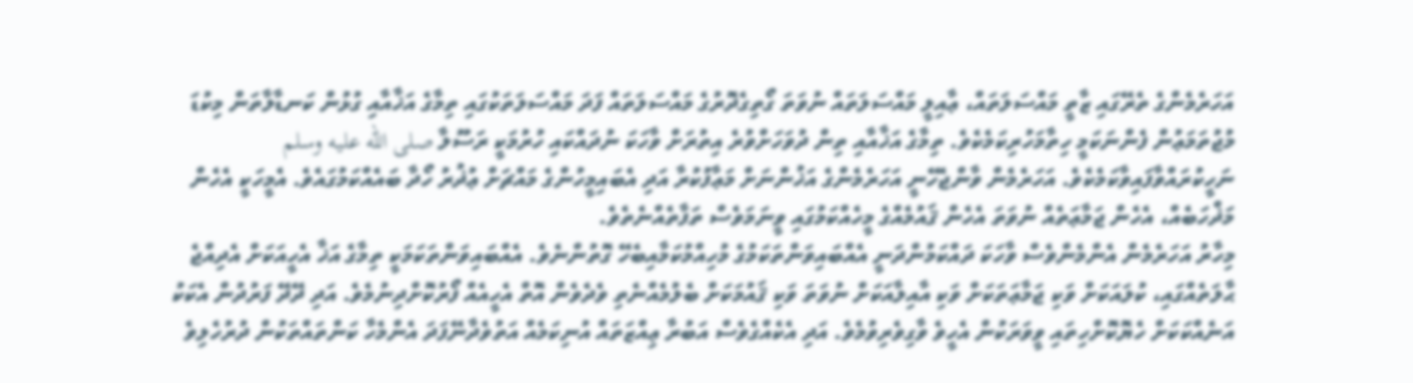އަހަރެމެންގެ ތެރޭގައި ޒާތީ މައްސަލަތައް، ޢާއިލީ މައްސަލަތައް ނުވަތަ ގޯތިގެދޮރުގެ މައްސަލަތައް ފަދަ މައްސަލަތަކުގައި ތިމާގެ އަޚާއާއި ގުޅުން ކަނޑާލާތަން މިކުޑަ މުޖުތަމަޢުން ފެންނަކަމީ ހިތާމަހުރިކަމެކެވެ. ތިމާގެ އަޚާއާއި ތިން ދުވަހަށްވުރެ އިތުރަށް ވާހަކަ ނުދައްކައި ހުރުމަކީ ރަސޫލާ صلى الله عليه وسلم ނަހީކުރައްވާފައިވާކަމެކެވެ. އަހަރެމެން ވާންޖެހޭނީ އަހަރެމެންގެ އަޚުންނަށް މަޢާފުކުރާ އަދި އެބައިމީހުންގެ މައްޗަށް ޢުޛުރު ހޯދާ ބައެއްކަމުގައެވެ. އެމީހަކީ އެހެން މަޛްހަބެއް، އެހެން ޖަމާޢަތެއް ނުވަތަ އެހެން ޤައުމެއްގެ މީހެއްކަމުގައި ވީނަމަވެސް ތަފާތެއްނެތެވެ.
މިހާރު އަހަރެމެން އެންމެންވެސް ވާހަކަ ދައްކަމުންދަނީ އެއްބައިވަންތަކަމުގެ މުހިއްމުކަމާއިބެހޭ ގޮތުންނެވެ. އެއްބައިވަންތަކަމަކީ ތިމާގެ އަޚާ އެހީއަކަށް އެދިއްޖެ ޙާލަތެއްގައި، ކުލައަކަށް ވަކި ޖަމާޢަތަކަށް ވަކި އާއިލާއަކަށް ނުވަތަ ވަކި ޤައުމަކަށް ބެލުމެއްނެތި ވެދެވެން އޮތް އެހީއެއް ފޯރުކޮށްދިނުމެވެ. އަދި ދޭދޭ ފަރުދުން އެކަކު އަނެއްކަކަށް ހެޔޮކޮށްހިތައި ވީވަރަކުން އެހީވެ ވާގިވެރިވުމެވެ. އަދި އެކެއްގެވެސް އަބުރާ ޢިއްޒަތައް އުނިކަމެއް އަތުވެދާނޭފަދަ އެންމެހާ ކަންތައްތަކުން ދުރުހެލިވެ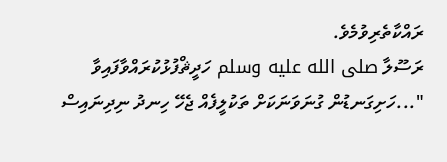ރައްކާތެރިވުމެވެ.
ރަސޫލާ صلى الله عليه وسلم ހަދީޘްފުޅުކުރައްވާފައިވާ "...ހަށިގަނޑުން ގުނަވަނަކަށް ތަކުލީފެއް ޖެހޭ ހިނދު ނިދިނައިސް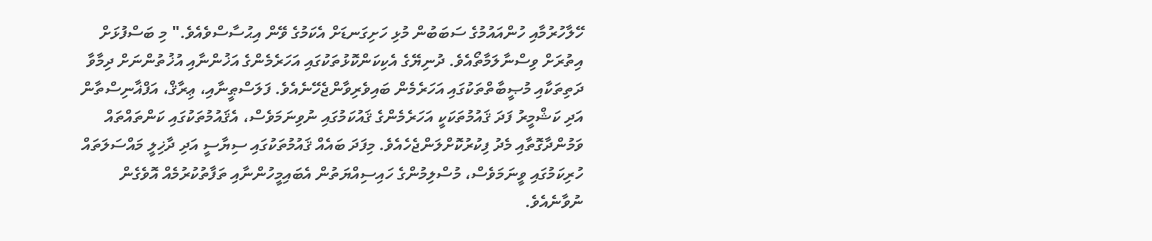ހޭލާހުރުމާއި ހުންއައުމުގެ ސަބަބުން މުޅި ހަށިގަނޑަށް އެކަމުގެ ވޭން އިޙުސާސްވެއެވެ." މި ބަސްފުޅަށް އިތުރަށް ވިސްނާލަމާތޯއެވެ. ދުނިޔޭގެ އެކިކަންކޮޅުތަކުގައި އަހަރެމެންގެ އަޚުންނާއި އުޚުތުންނަށް ދިމާވާ ދަތިތަކާއި މުޞީބާތްތަކުގައި އަހަރެމެން ބައިވެރިވާންޖެހޭނެއެވެ. ފަލަސްޠީނާއި، ޢިރާޤް، އަފްޣާނިސްތާން އަދި ކަޝްމީރު ފަދަ ޤައުމުތަކަކީ އަހަރެމެންގެ ޤައުކަމުގައި ނުވިނަމަވެސް، އެޤައުމުތަކުގައި ކަންތައްތައް ވަމުންދާގޮތާއި މެދު ފިކުރުކޮށްލަންޖެހެއެވެ. މިފަދަ ބައެއް ޤައުމުތަކުގައި ސިޔާސީ އަދި ދާޚިލީ މައްސަލަތައް ހުރިކަމުގައި ވީނަމަވެސް، މުސްލިމުންގެ ހައިސިއްޔަތުން އެބައިމީހުންނާއި ތަފާތުކުރުމެއް އޮވެގެން ނުވާނެއެވެ.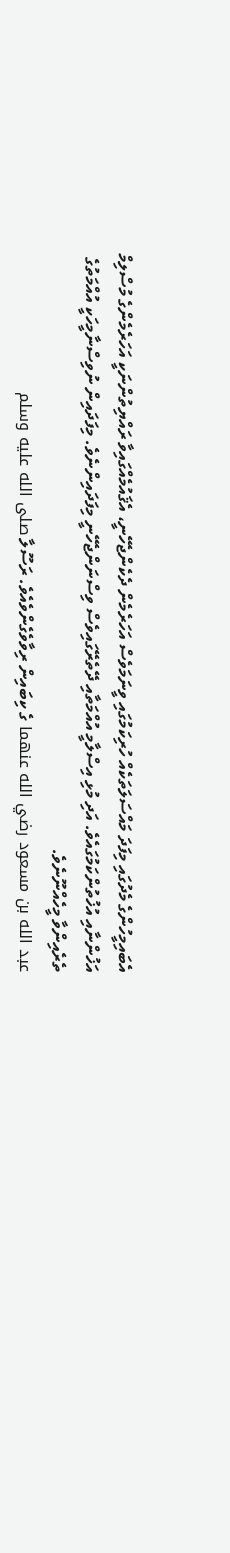އެބައިމީހުންގެ މެދުގައި މިފަދަ މައްސަލަތަކެއް ހުރިކަމުގައި ވީނަމަވެސް އަހަރެމެން ދެކެންޖެހޭނީ، އެޤައުމެއްގައިވާ ރައްޔިތުންނަކީ އަހަރެމެންގެ މުސްލިމް އަޚުންނާއި އުޚުތުންކަމުގައެވެ. އަދި މުޅި އިސްލާމީ އުއްމަތާއި ދޭތެރޭގައިވެސް ވިސްނަންޖެހޭނީ މިފަދައިންނެވެ. މިފަދައިން ނުވިސްނާމީހަކީ އުއްމަތުގެ ތެރެއިންވާ މީހެއްނޫނެވެ.
عبد الله بن مسعود رضي الله عنهما ގެ ކިބައިން ރިވާވެގެންވެއެވެ. ރަސޫލާ صلى الله عليه وسلم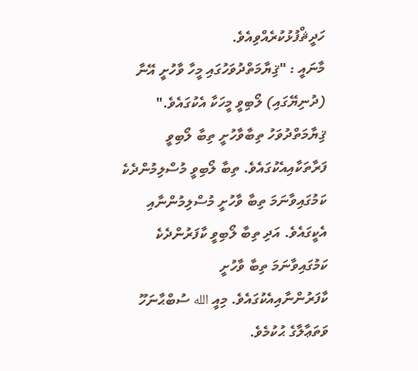ހަދީޘްފުޅުކުރެއްވިއެވެ.
މާނައީ : "ޤިޔާމަތްދުވަހުގައި މީހާ ވާހުށީ އޭނާ (ދުނިޔޭގައި) ލޯބިވީ މީހަކާ އެކުގައެވެ."
ޤިޔާމަތްދުވަހު ތިބާވާހުށީ ތިބާ ލޯބިވީ ފަރާތަކާއިއެކުގައެވެ. ތިބާ ލޯބިވީ މުސްލިމުންދެކެ ކަމުގައިވާނަމަ ތިބާ ވާހުށީ މުސްލިމުންނާއި އެކީގައެވެ. އަދި ތިބާ ލޯބިވީ ކާފަރުންދެކެ ކަމުގައިވާނަމަ ތިބާ ވާހުށީ ކާފަރުންނާއިއެކުގައެވެ. މިއީ الله ސުބްޙާނަހޫ ވަތަޢާލާގެ ޙުކުމެވެ.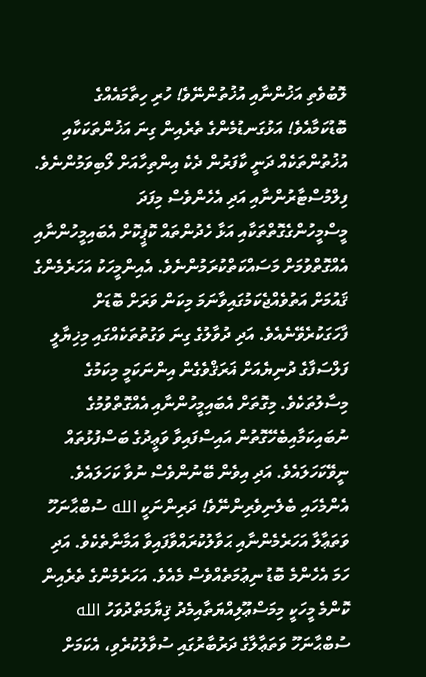ލޮބުވެތި އަޚުންނާއި އުޚުތުންނޭވެ! ހުރި ހިތާމައެއްގެ ބޮޑުކަމާއެވެ! އަޅުގަނޑުމެންގެ ތެރެއިން ގިނަ އަޚުންތަކަކާއި އުޚުތުންތަކެއް ދަނީ ކާފަރުން ދެކެ އިންތިހާއަށް ލޯބިވަމުންނެވެ. ފިލްމުސްޓާރުންނާއި އަދި އެހެންވެސް މިފަދަ މީސްމީހުންގެގޮތްތަކާއި އަޅާ ހެދުންތައް ކޮޕީކޮށް އެބައިމީހުންނާއި އެއްގޮތްވުމަށް މަސައްކަތްކުރަމުންނެވެ. އެއިންމީހަކު އަހަރެމެންގެ ޤައުމަށް އަތުވެއްޖެކަމުގައިވާނަމަ މިކަން ވަރަށް ބޮޑަށް ފާހަގަކުރެވޭނެއެވެ. އަދި ދުވާލުގެ ގިނަ ވަގުތުތަކެއްގައި މިޚިޔާލީ ފަލްސަފާގެ ދުނިޔެއަށް ޣަރަޤްވެގެން އިންނަކަމީ މިކަމުގެ މިސާލުތަކެވެ. މިގޮތަށް އެބައިމީހުންނާއި އެއްގޮތްވުމުގެ ނުބައިކަމާއިބެހޭގޮތުން އައިސްފައިވާ ވަޢީދުގެ ބަސްފުޅުތައް ނީވޭކަހަލައެވެ. އަދި އިވެން ބޭނުންވެސް ނުވާ ކަހަލައެވެ.
އެންމެހައި ބެލެނިވެރިންނޭވެ! ދަރިންނަކީ الله ސުބްޙާނަހޫ ވަތަޢާލާ އަހަރެމެންނާއި ޙަވާލުކުރައްވާފައިވާ އަމާނާތެކެވެ. އަދި ހަމަ އެހެންމެ ބޮޑު ނިޢުމަތެއްވެސް މެއެވެ. އަހަރެމެންގެ ތެރެއިން ކޮންމެ މީހަކީ މިމަސްޢޫލިއްޔަތާއިމެދު ޤިޔާމަތްދުވަހު الله ސުބްޙާނަހޫ ވަތަޢާލާގެ ދަރުބާރުގައި ސުވާލުކުރެވި، އެކަމަށް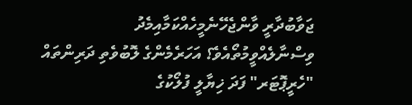ޖަވާބުދާރީ ވާންޖެހޭނެމީހެއްކަމާއިމެދު ވިސްނާލެއްވީމުތޯއެވެ؟ އަހަރެމެންގެ ލޮބުވެތި ދަރިންތައް "ހެރީޕޮޓަރ" ފަދަ ޚިޔާލީ ފުލޯކުގެ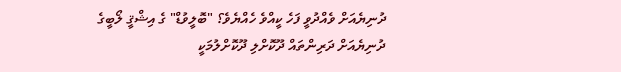ދުނިޔެއަށް ވެއްދުވީ ފަހެ ކީއްވެ ހެއްޔެވެ؟ "ބޮލީވުޑް" ގެ އިޝްޤީ ލޯބީގެ ދުނިޔެއަށް ދަރިންތައް ދޫކޮށްލި ދޫކޮށްލުމަކީ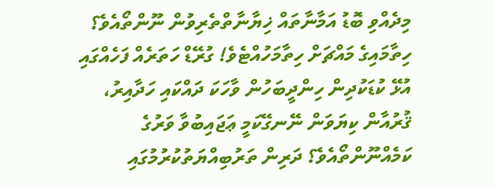މިދެއްވި ބޮޑު އަމާނާތައް ޚިޔާނާތްތެރިވުން ނޫންތޯއެވެ؟
ހިތާމައިގެ މައްޗަށް ހިތާމަހުއްޓެވެ! ގުރޭޑް ހަތަރެއް ފަހެއްގައި އުޅޭ ކުޑަކުދިން ހިންދީބަހުން ވާހަކަ ދައްކައި ހަދާއިރު، ޤުރުއާން ކިޔަވަން ނޭނގޭކަމީ ޢަޖައިބުވާ ވަރުގެ ކަމެއްނޫންތޯއެވެ؟ ދަރިން ތަރުބިއްޔަތުކުރުމުގައި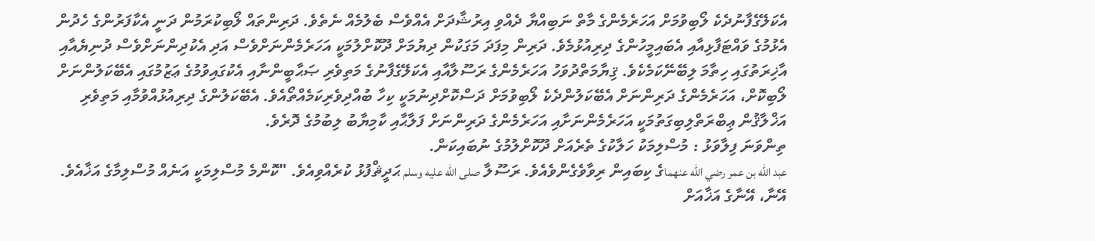އެކަލޭގެފާނުދެކެ ލޯބިވުމަށް އަހަރެމެންގެ މާތް ނަބިއްޔާ ދެއްވި އިރުޝާދަށް އެއްވެސް ބެލުމެއް ނެތެވެ. ދަރިންތައް ލޯބިކުރަމުން ދަނީ އެކާފަރުންގެ ހެދުން އެޅުމުގެ ވައްޓަފާޅިއާއި އެބައިމީހުންގެ ދިރިއުޅުމެވެ. ދަރިން މިފަދަ މަގަކުން ދިޔުމަށް ދޫކޮށްލުމަކީ އަހަރެމެންނަށްވެސް އަދި އެކުދިންނަށްވެސް ދުނިޔެއާއި އާޚިރަތުގައި ހިތާމަ ލިބޭނޭކަމެކެވެ. ޤިޔާމަތްދުވަހު އަހަރެމެންގެ ރަސޫލާއާއި އެކަލޭގެފާނުގެ މަތިވެރި ޞަޙާބީންނާއި އެކުގައިވުމުގެ ޢަޒުމުގައި އެބޭކަލުންނަށް ލޯބިކޮށް، އަހަރެމެންގެ ދަރިންނަށް އެބޭކަލުންދެކެ ލޯބިވުމަށް ދަސްކޮށްދިނުމަކީ ކިހާ ބުއްދިވެރިކަމެއްތޯއެވެ. އެބޭކަލުންގެ ދިރިއުޅުއްވުމާއި މަތިވެރި އަޚްލާޤުން ޢިބްރަތްލިބިގަތުމަކީ އަހަރެމެންނަށާއި އަހަރެމެންގެ ދަރިންނަށް ފަލާޙާއި ކާމިޔާބު ލިބުމުގެ ދޮރެވެ.
ތިންވަނަ ފިލާވަޅު : މުސްލިމަކު ހަލާކުގެ ތެރެއަށް ދޫކޮށްލުމުގެ ނުބައިކަން.
عبد الله بن عمر رضي الله عنهماގެ ކިބައިން ރިވާވެގެންވެއެވެ. ރަސޫލާ صلى الله عليه وسلم ޙަދީޘްފުޅު ކުރެއްވިއެވެ. "ކޮންމެ މުސްލިމަކީ އަނެއް މުސްލިމާގެ އަޚާއެވެ. އޭނާ، އޭނާގެ އަޚާއަށް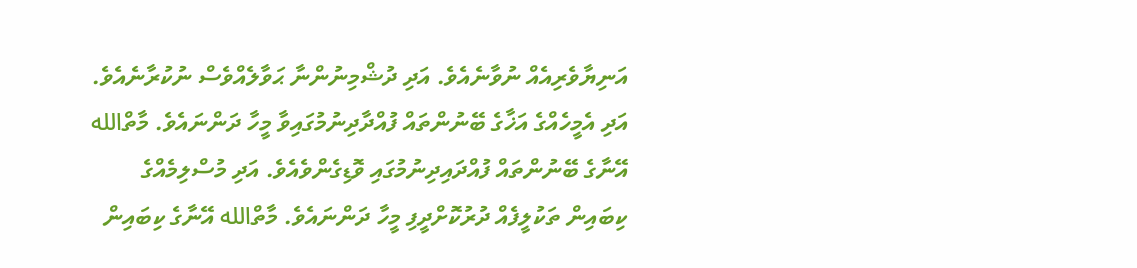އަނިޔާވެރިއެއް ނުވާނެއެވެ. އަދި ދުޝްމިނުންނާ ޙަވާލެއްވެސް ނުކުރާނެއެވެ. އަދި އެމީހެއްގެ އަޚާގެ ބޭނުންތައް ފުއްދާދިނުމުގައިވާ މީހާ ދަންނައެވެ. މާތްالله އޭނާގެ ބޭނުންތައް ފުއްދައިދިނުމުގައި ވޮޑިގެންވެއެވެ. އަދި މުސްލިމެއްގެ ކިބައިން ތަކުލީފެއް ދުރުކޮށްދީފި މީހާ ދަންނައެވެ. މާތްالله އޭނާގެ ކިބައިން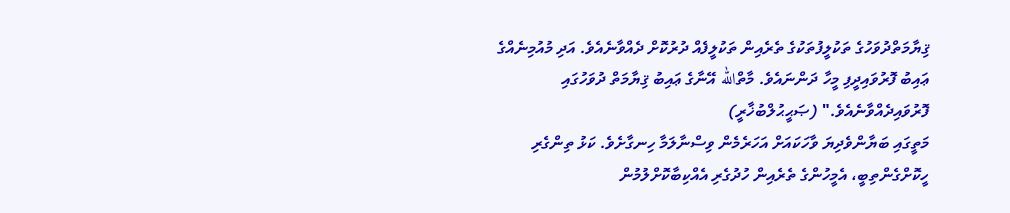ޤިޔާމަތްދުވަހުގެ ތަކުލީފުތަކުގެ ތެރެއިން ތަކުލީފެއް ދުރުކޮށް ދެއްވާނެއެވެ. އަދި މުއުމިނެއްގެ ޢައިބު ފޮރުވައިދީފި މީހާ ދަންނައެވެ. މާތްالله އޭނާގެ ޢައިބު ޤިޔާމަތް ދުވަހުގައި ފޮރުވައިދެއްވާނެއެވެ." (ޞަޙީޙުލްބުޚާރީ)
މަތީގައި ބަޔާންވެދިޔަ ވާހަކައަށް އަހަރެމެން ވިސްނާލަމާ ހިނގާށެވެ. ކަޅު ތިންގެރި ހީކޮށްގެންތިބީ، އެމީހުންގެ ތެރެއިން ހުދުގެރި އެއްކިބާކޮށްލުމުން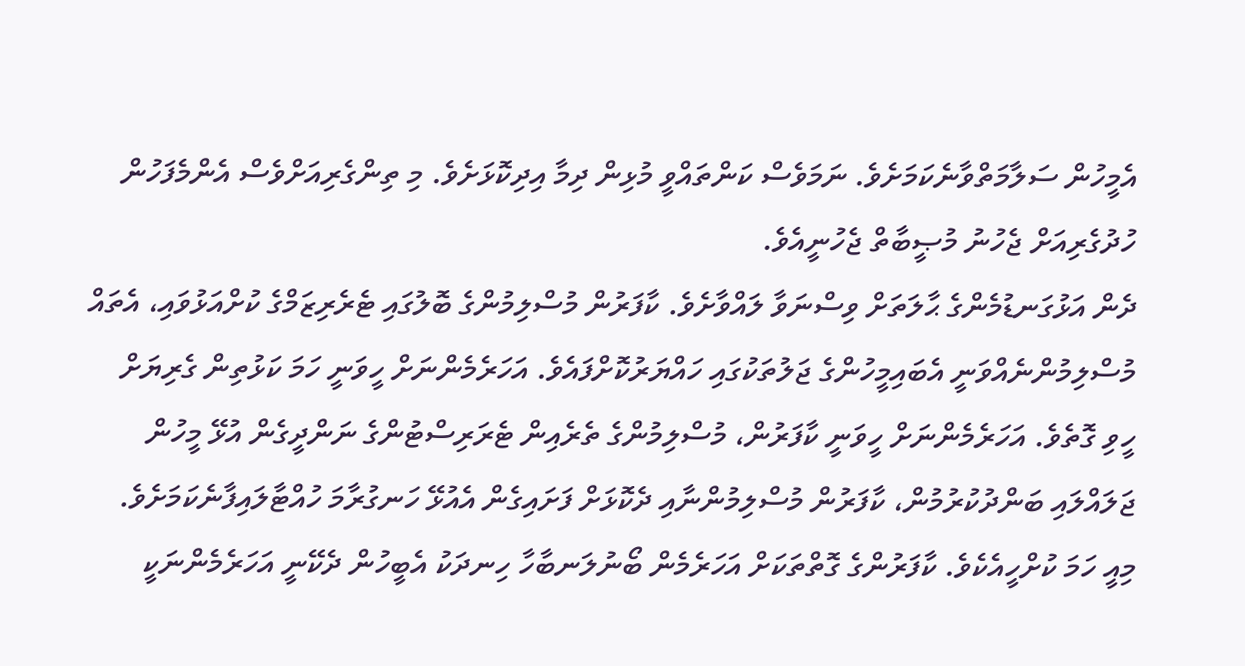އެމީހުން ސަލާމަތްވާނެކަމަށެވެ. ނަމަވެސް ކަންތައްވީ މުޅިން ދިމާ އިދިކޮޅަށެވެ. މި ތިންގެރިއަށްވެސް އެންމެފަހުން ހުދުގެރިއަށް ޖެހުނު މުޞީބާތް ޖެހުނީއެވެ.
ދެން އަޅުގަނޑުމެންގެ ޙާލަތަށް ވިސްނަވާ ލައްވާށެވެ. ކާފަރުން މުސްލިމުންގެ ބޮލުގައި ޓެރެރިޒަމްގެ ކުށްއަޅުވައި، އެތައް މުސްލިމުންނެއްވަނީ އެބައިމީހުންގެ ޖަލުތަކުގައި ހައްޔަރުކޮށްފައެވެ. އަހަރެމެންނަށް ހީވަނީ ހަމަ ކަޅުތިން ގެރިޔަށް ހީވި ގޮތެވެ. އަހަރެމެންނަށް ހީވަނީ ކާފަރުން، މުސްލިމުންގެ ތެރެއިން ޓެރަރިސްޓުންގެ ނަންދީގެން އުޅޭ މީހުން ޖަލައްލައި ބަންދުކުރުމުން، ކާފަރުން މުސްލިމުންނާއި ދެކޮޅަށް ފަށައިގެން އެއުޅޭ ހަނގުރާމަ ހުއްޓާލައިފާނެކަމަށެވެ. މިއީ ހަމަ ކުށްހީއެކެވެ. ކާފަރުންގެ ގޮތްތަކަށް އަހަރެމެން ބޯނުލަނބާހާ ހިނދަކު އެބީހުން ދެކޭނީ އަހަރެމެންނަކީ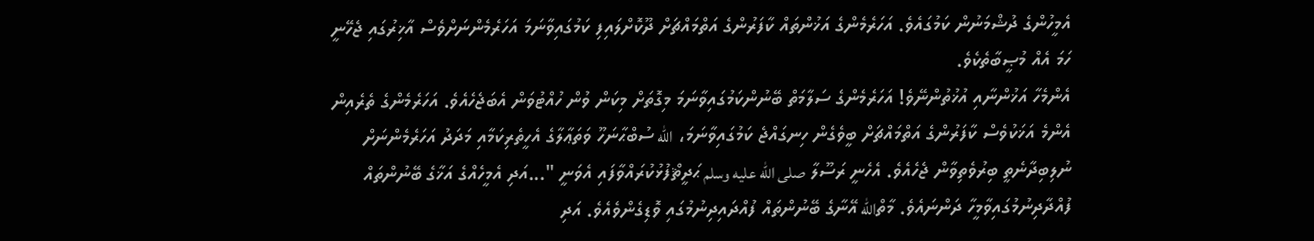އެމީހުންގެ ދުޝްމަނުން ކަމުގައެވެ. އަހަރެމެންގެ އަޚުންތައް ކާފަރުންގެ އަތްމައްޗަށް ދޫކޮށްލައިފި ކަމުގައިވާނަމަ އަހަރެމެންނަށްވެސް އާޚިރުގައި ޖެހޭނީ ހަމަ އެއް މުޞީބާތެކެވެ.
އެންމެހާ އަޚުންނާއި އުޚުތުންނޭވެ! އަހަރެމެންގެ ސަލާމަތް ބޭނުންކަމުގައިވާނަމަ މިގޮތަށް މިކަން ވުން ހުއްޓުވަން އެބަޖެހެއެވެ. އަހަރެމެންގެ ތެރެއިން އެންމެ އަޚަކުވެސް ކާފަރުންގެ އަތްމައްޗަށް ބީވެގެން ހިނގައްޖެ ކަމުގައިވާނަމަ، الله ސުބްޙާނަހޫ ވަތަޢާލާގެ އެހީތެރިކަމާއި މަދަދު އަހަރެމެންނަށް ނުލިބިދާނެތީ ބިރުވެތިވާން ޖެހެއެވެ. އެހެނީ ރަސޫލާ صلى الله عليه وسلم ޙަދީޘްފުޅުކުރައްވާފައި އެވަނީ "...އަދި އެމީހެއްގެ އަޚާގެ ބޭނުންތައް ފުއްދާދިނުމުގައިވާމީހާ ދަންނައެވެ. މާތްالله އޭނާގެ ބޭނުންތައް ފުއްދައިދިނުމުގައި ވޮޑިގެންވެއެވެ. އަދި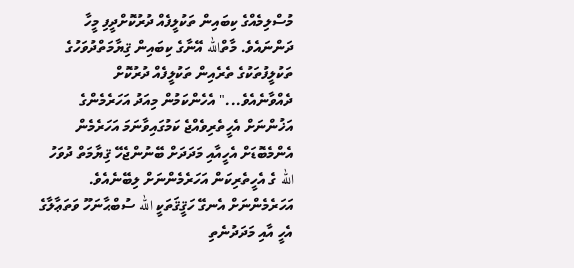މުސްލިމެއްގެ ކިބައިން ތަކުލީފެއް ދުރުކޮށްދީފި މީހާ ދަންނައެވެ. މާތްالله އޭނާގެ ކިބައިން ޤިޔާމަތްދުވަހުގެ ތަކުލީފުތަކުގެ ތެރެއިން ތަކުލީފެއް ދުރުކޮށް ދެއްވާނެއެވެ..." އެހެންކަމުން މިއަދު އަހަރެމެންގެ އަޚުންނަށް އެހީތެރިވެއްޖެ ކަމުގައިވާނަމަ އަހަރެމެން އެންމެބޮޑަށް އެހީއާއި މަދަދަށް ބޭނުންޖެހޭ ޤިޔާމަތް ދުވަހު الله ގެ އެހީތެރިކަން އަހަރެމެންނަށް ލިބޭނެއެވެ.
އަހަރެމެންނަށް އެނގޭ ހަޤީޤަތަކީ الله ސުބްޙާނަހޫ ވަތަޢާލާގެ އެހީ އާއި މަދަދުނެތި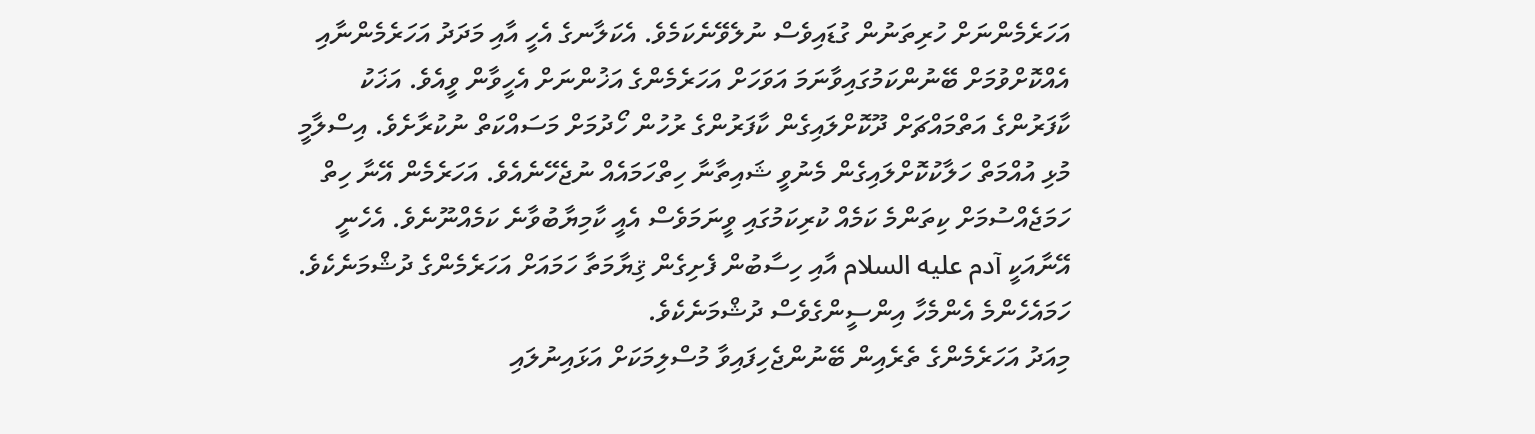އަހަރެމެންނަށް ހުރިތަނުން ގުޑައިވެސް ނުލެވޭނެކަމެވެ. އެކަލާނގެ އެހީ އާއި މަދަދު އަހަރެމެންނާއި އެއްކޮށްވުމަށް ބޭނުންކަމުގައިވާނަމަ އަވަހަށް އަހަރެމެންގެ އަޚުންނަށް އެހީވާން ވީއެވެ. އަޚަކު ކާފަރުންގެ އަތްމައްޗަށް ދޫކޮށްލައިގެން ކާފަރުންގެ ރުހުން ހޯދުމަށް މަސައްކަތް ނުކުރާށެވެ. އިސްލާމީ މުޅި އުއްމަތް ހަލާކުކޮށްލައިގެން މެނުވީ ޝައިތާނާ ހިތްހަމައެއް ނުޖެހޭނެއެވެ. އަހަރެމެން އޭނާ ހިތް ހަމަޖެއްސުމަށް ކިތަންމެ ކަމެއް ކުރިކަމުގައި ވީނަމަވެސް އެއީ ކާމިޔާބުވާނެ ކަމެއްނޫނެވެ. އެހެނީ އޭނާއަކީ آدم عليه السلام އާއި ހިސާބުން ފެށިގެން ޤިޔާމަތާ ހަމައަށް އަހަރެމެންގެ ދުޝްމަނެކެވެ. ހަމައެހެންމެ އެންމެހާ އިންސީންގެވެސް ދުޝްމަނެކެވެ.
މިއަދު އަހަރެމެންގެ ތެރެއިން ބޭނުންޖެހިފައިވާ މުސްލިމަކަށް އަޅައިނުލައި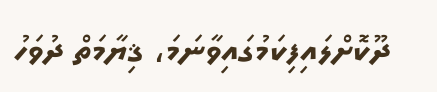ދޫކޮށްލައިފިކަމުގައިވާނަމަ، ޤިޔާމަތް ދުވަހު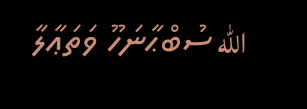الله ސުބްޙާނަހޫ ވަތަޢާލާ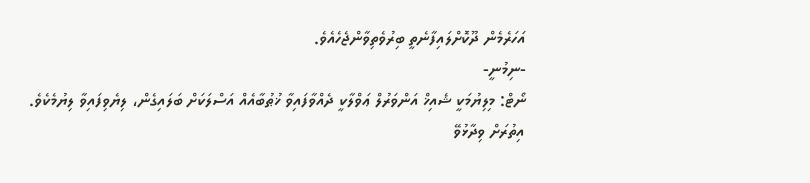އަހަރެމެން ދޫކޮށްލައިފާނެތީ ބިރުވެތިވާންޖެހެއެވެ.
-ނިމުނީ-
ނޯޓް: މިލިޔުމަކީ ޝެއިޚް އަންވަރުލް ޢަވްލާކީ ދެއްވާފައިވާ ޚުޠުބާއެއް އަސްލަކަށް ބަލައިގެން، ލިޔެވިފައިވާ ލިޔުމެކެވެ.
އިތުރަށް ވިދާޅުވޭ